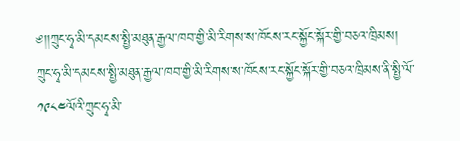༅།།ཀྲུང་ཧྭ་མི་དམངས་སྤྱི་མཐུན་རྒྱལ་ཁབ་གྱི་མི་རིགས་ས་ཁོངས་རང་སྐྱོང་སྐོར་གྱི་བཅའ་ཁྲིམས།
ཀྲུང་ཧྭ་མི་དམངས་སྤྱི་མཐུན་རྒྱལ་ཁབ་གྱི་མི་རིགས་ས་ཁོངས་རང་སྐྱོང་སྐོར་གྱི་བཅའ་ཁྲིམས་ནི་སྤྱི་ལོ་༡༩༨༤ལོའི་ཀྲུང་ཧྭ་མི་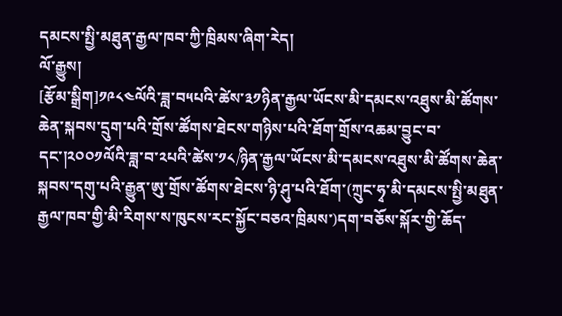དམངས་སྤྱི་མཐུན་རྒྱལ་ཁབ་ཀྱི་ཁྲིམས་ཞིག་རེད།
ལོ་རྒྱུས།
[རྩོམ་སྒྲིག]༡༩༨༤ལོའི་ཟླ་བ༥པའི་ཚེས་༣༡ཉིན་རྒྱལ་ཡོངས་མི་དམངས་འཐུས་མི་ཚོགས་ཆེན་སྐབས་དྲུག་པའི་གྲོས་ཚོགས་ཐེངས་གཉིས་པའི་ཐོག་གྲོས་འཆམ་བྱུང་བ་དང་།༢༠༠༡ལོའི་ཟླ་བ་༢པའི་ཚེས་༡༨/ཉིན་རྒྱལ་ཡོངས་མི་དམངས་འཐུས་མི་ཚོགས་ཆེན་སྐབས་དགུ་པའི་རྒྱུན་ཨུ་གྲོས་ཚོགས་ཐེངས་ཉི་ཤུ་པའི་ཐོག་(ཀྲུང་ཧྭ་མི་དམངས་སྤྱི་མཐུན་རྒྱལ་ཁབ་གྱི་མི་རིགས་ས་ཁུངས་རང་སྐྱོང་བཅའ་ཁྲིམས་)དག་བཅོས་སྐོར་གྱི་ཆོད་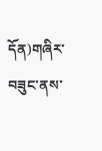དོན)གཞིར་བཟུང་ནས་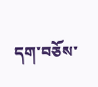དག་བཅོས་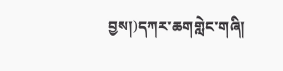བྱས།)དཀར་ཆགགླེང་གཞི།